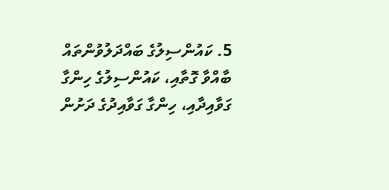5. ކައުންސިލުގެ ބައްދަލުވުންތައް ބާއްވާ ގޮތާއި، ކައުންސިލުގެ ހިންގާ ގަވާއިދާއި، ހިންގާ ގަވާއިދުގެ ދަށުން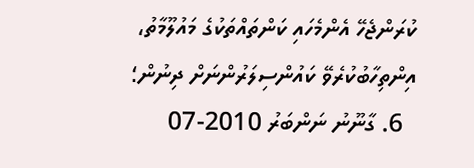ކުރަންޖެހޭ އެންމެހައި ކަންތައްތަކުގެ މައުލޫމާތު، އިންތިހާބުކުރެވޭ ކައުންސިލަރުންނަށް ދިނުން؛
  6. ގާނޫނު ނަންބަރު 2010-07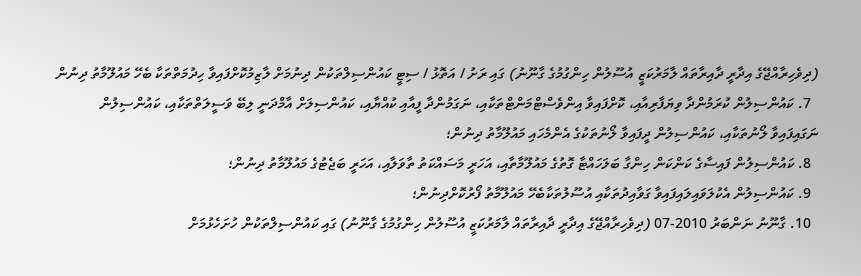(ދިވެހިރާއްޖޭގެ އިދާރީ ދާއިރާތައް ލާމަރުކަޒީ އުސޫލުން ހިންގުމުގެ ގާނޫނު) ގައި ރަށު / އަތޮޅު / ސިޓީ ކައުންސިލްތަކުން ދިނުމަށް ލާޒިމުކޮށްފައިވާ ހިދުމަތްތަކާ ބެހޭ މައުލޫމާތު ދިނުން
  7. ކައުންސިލުން ކުރަމުންދާ ވިޔަފާރިއާއި، ކޮށްފައިވާ އިންވެސްޓްމަންޓްތަކާއި، ނަގަމުންދާ ފީއާއި ކުއްޔާއި، ކައުންސިލަށް އާމްދަނީ ލިބޭ ވަސީލަތްތަކާއި، ކައުންސިލުން ނަގައިފައިވާ ލޯނުތަކާއި، ކައުންސިލުން ދީފައިވާ ލޯނުތަކުގެ އެންމެހައި މައުލޫމާތު ދިނުން؛
  8. ކައުންސިލުން ފައިސާގެ ކަންކަން ހިންގާ ބަލަހައްޓާ ގޮތުގެ މައުލޫމާތާއި، އަހަރީ މަސައްކަތު ތާވަލާއި، އަހަރީ ބަޖެޓުގެ މައުލޫމާތު ދިނުން؛
  9. ކައުންސިލުން އެކުލަވައިލައިފައިވާ ގަވާއިދުތަކާއި އުސޫލުތަކާބެހޭ މައުލޫމާތު ފޯރުކޮށްދިނުން؛
  10. ގާނޫނު ނަންބަރު 2010-07 (ދިވެހިރާއްޖޭގެ އިދާރީ ދާއިރާތައް ލާމަރުކަޒީ އުސޫލުން ހިންގުމުގެ ގާނޫނު) ގައި ކައުންސިލްތަކުން ހުށަހެޅުމަށް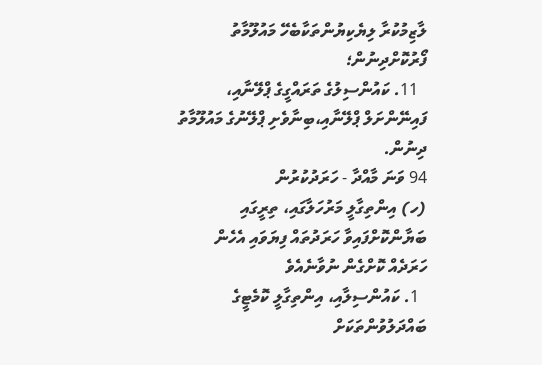ލާޒިމުކުރާ ލިޔެކިޔުންތަކާބެހޭ މައުލޫމާތު ފޯރުކޮށްދިނުން؛
  11. ކައުންސިލުގެ ތަރައްގީގެ ޕްލޭނާއި، ފައިނޭންށަލް ޕްލޭނާއި،ބިނާވެށި ޕްލޭނުގެ މައުލޫމާތު ދިނުން.
94 ވަނަ މާއްދާ - ހަރަދުކުރުން
(ހ) އިންތިގާލީ މަރުހަލާގައި، ތިރީގައި ބަޔާންކޮށްފައިވާ ހަރަދުތައް ފިޔަވައި އެހެން ހަރަދެއް ކޮށްގެން ނުވާނެއެވެ
  1. ކައުންސިލާއި، އިންތިގާލީ ކޮމެޓީގެ ބައްދަލުވުންތަކަށް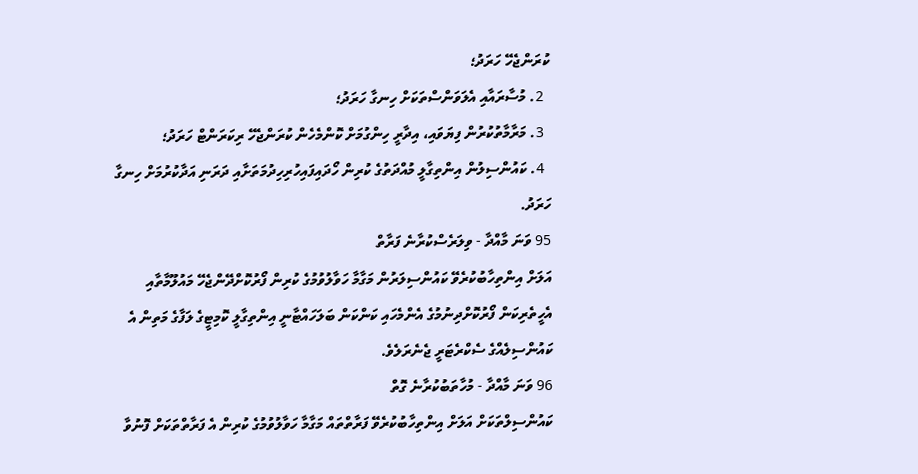ކުރަންޖެހޭ ހަރަދު؛
  2. މުސާރައާއި އެލަވަންސްތަކަށް ހިނގާ ހަރަދު؛
  3. މަރާމާތުކުރުން ފިޔަވައި، އިދާރީ ހިންގުމަށް ކޮންމެހެން ކުރަންޖެހޭ ރިކަރަންޓް ހަރަދު؛
  4. ކައުންސިލުން އިންތިގާލީ މުއްދަތުގެ ކުރިން ހޯދައިފައިހުރިހިދުމަތަށާއި ދަރަނި އަދާކުރުމަށް ހިނގާ ހަރަދު.
95 ވަނަ މާއްދާ - ވިލަރެސްކުރާނެ ފަރާތް
އަލަށް އިންތިހާބުކުރެވޭ ކައުންސިލަރުން މަގާމާ ހަވާލުވުމުގެ ކުރިން ފޯރުކޮށްދޭންޖެހޭ މައުލޫމާތާއި އެހީތެރިކަން ފޯރުކޮށްދިނުމުގެ އެންމެހައި ކަންކަން ބަލަހައްޓާނީ އިންތިގާލީ ކޮމިޓީގެ ލަފާގެ މަތިން އެ ކައުންސިލެއްގެ ސެކްރެޓަރީ ޖެނެރަލެވެ.
96 ވަނަ މާއްދާ - މުހާތަބުކުރާނެ ގޮތް
ކައުންސިލްތަކަށް އަލަށް އިންތިހާބުކުރެވޭ ފަރާތްތައް މަގާމާ ހަވާލުވުމުގެ ކުރިން އެ ފަރާތްތަކަށް ފޮނުވާ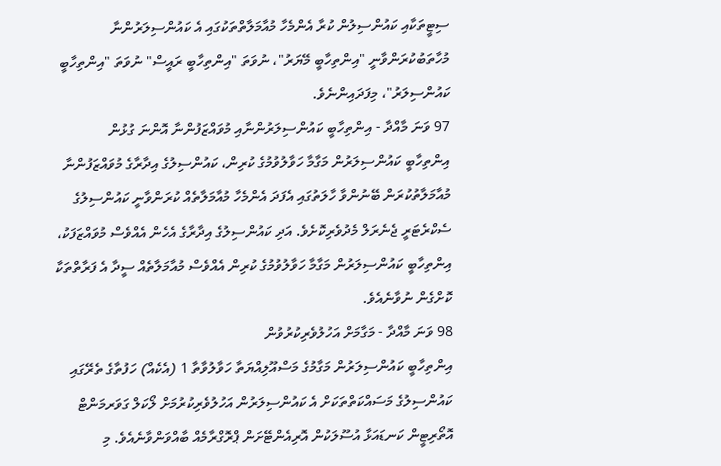ސިޓީތަކާއި ކައުންސިލުން ކުރާ އެންމެހާ މުއާމަލާތްތަކުގައި އެ ކައުންސިލަރުންނާ މުހާތަބުކުރަންވާނީ "އިންތިހާބީ މޭޔަރު"، ނުވަތަ "އިންތިހާބީ ރައީސް" ނުވަތަ "އިންތިހާބީ ކައުންސިލަރު"، މިފަދައިންނެވެ.
97 ވަނަ މާއްދާ - އިންތިހާބީ ކައުންސިލަރުންނާއި މުވައްޒަފުންނާ އޮންނަ ގުޅުން
އިންތިހާބީ ކައުންސިލަރުން މަގާމާ ހަވާލުވުމުގެ ކުރިން، ކައުންސިލުގެ އިދާރާގެ މުވައްޒަފުންނާ މުއާމަލާތުކުރަން ބޭނުންވާ ހާލަތުގައި އެފަދަ އެންމެހާ މުއާމަލާތެއް ކުރަންވާނީ ކައުންސިލުގެ ސެކްރެޓަރީ ޖެނެރަލް މެދުވެރިކޮށެވެ. އަދި ކައުންސިލުގެ އިދާރާގެ އެހެން އެއްވެސް މުވައްޒަފަކު، އިންތިހާބީ ކައުންސިލަރުން މަގާމާ ހަވާލުވުމުގެ ކުރިން އެއްވެސް މުއާމަލާތެއް ސީދާ އެ ފަރާތްތަކާ ކޮށްގެން ނުވާނެއެވެ.
98 ވަނަ މާއްދާ - މަގާމަށް އަހުލުވެރިކުރުވުން
އިންތިހާބީ ކައުންސިލަރުން މަގާމުގެ މަސްއޫލިއްޔަތާ ހަވާލުވާތާ 1 (އެކެއް) ހަފުތާގެ ތެރޭގައި ކައުންސިލުގެ މަސައްކަތްތަކަށް އެ ކައުންސިލަރުން އަހުލުވެރިކުރުމަށް ލޯކަލް ގަވަރމަންޓް އޮތޯރިޓީން ކަނޑައަޅާ އުސޫލަކުން އޮރިއެންޓޭށަން ޕްރޮގްރާމެއް ބާއްވަންވާނެއެވެ. މި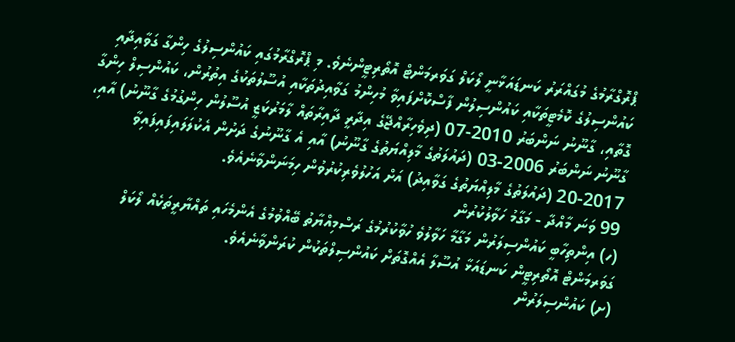ޕްރޮގްރާމުގެ މުގައްރަރު ކަނޑައަޅާނީ ލޯކަލް ގަވަރމަންޓް އޮތޯރިޓީންނެވެ. މި ޕްރޮގްރާމުގައި ކައުންސިލުގެ ހިންގާ ގަވާއިދާއި ކައުންސިލުގެ ކޮމެޓީތަކާއި ކައުންސިލުން ފާސްކޮށްފައިވާ މުހިންމު ގަވާއިދުތަކާއި އުސޫލުތަކުގެ އިތުރުން، ކައުންސިލް ހިންގާ ގޮތާއި، ގާނޫނު ނަންބަރު 2010-07 (ދިވެހިރާއްޖޭގެ އިދާރީ ދާއިރާތައް ލާމަރުކަޒީ އުސޫލުން ހިންގުމުގެ ގާނޫނު) އާއި، ގާނޫނު ނަންބަރު 2006-03 (ދައުލަތުގެ މާލިއްޔަތުގެ ގާނޫނު) އާއި އެ ގާނޫނުގެ ދަށުން އެކުލަލައިފައިފައިވާ 2017-20 (ދައުލަތުގެ މާލިއްޔަތުގެ ގަވާއިދު) އަށް އަހުލުވެރިކުރުވުން ހިމަނަންވާނެއެވެ.
99 ވަނަ މާއްދާ - މަގާމު ހަވާލުކުރުން
(ހ) އިންތިހާބީ ކައުންސިލަރުން މަގާމާ ހަވާލުވެ ހުވާކުރުމުގެ ރަސްމިއްޔާތު ބޭއްވުމުގެ އެންމެހައި ތައްޔާރީތަކެއް ލޯކަލް ގަވަރމަންޓް އޮތޯރިޓީން ކަނޑައަޅާ އުސޫލާ އެއްގޮތަށް ކައުންސިލްތަކުން ކުރަންވާނެއެވެ.
(ށ) ކައުންސިލަރުން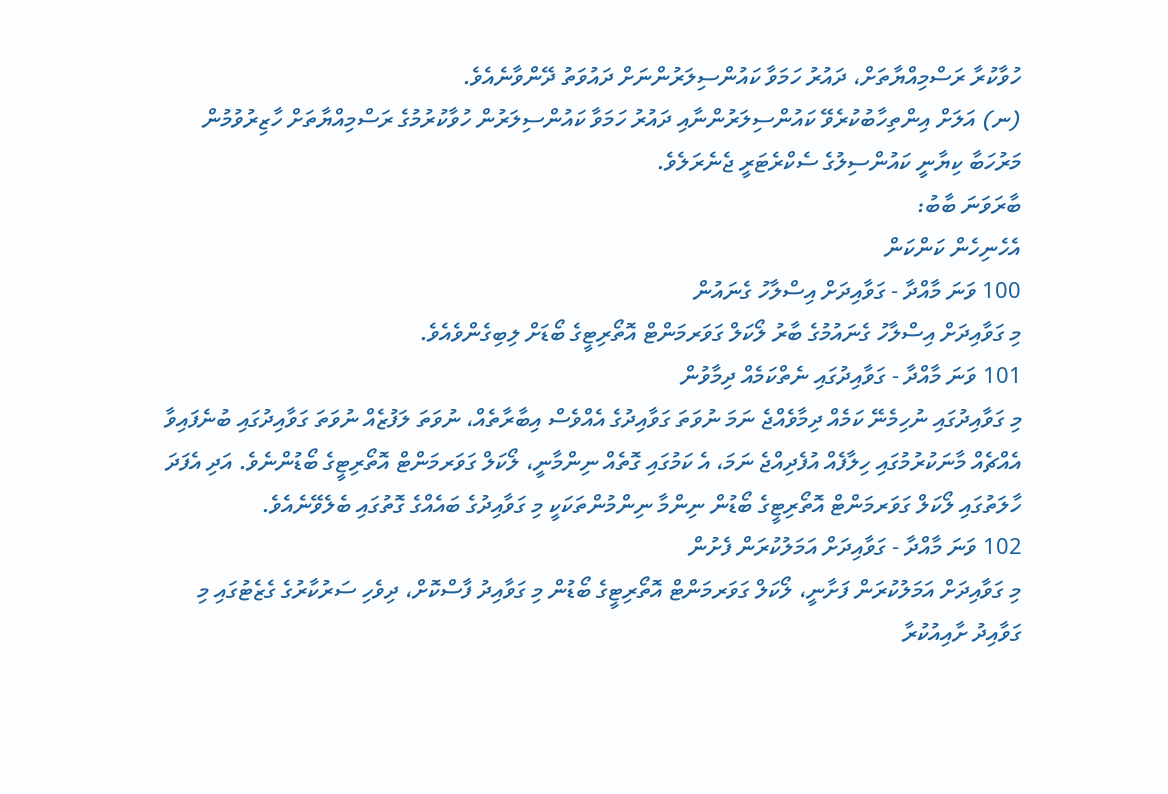ހުވާކުރާ ރަސްމިއްޔާތަށް، ދައުރު ހަމަވާ ކައުންސިލަރުންނަށް ދައުވަތު ދޭންވާނެއެވެ.
(ނ) އަލަށް އިންތިހާބުކުރެވޭ ކައުންސިލަރުންނާއި ދައުރު ހަމަވާ ކައުންސިލަރުން ހުވާކުރުމުގެ ރަސްމިއްޔާތަށް ހާޒިރުވުމުން މަރުހަބާ ކިޔާނީ ކައުންސިލުގެ ސެކްރެޓަރީ ޖެނެރަލެވެ.
ބާރަވަނަ ބާބު:
އެހެނިހެން ކަންކަން
100 ވަނަ މާއްދާ - ގަވާއިދަށް އިސްލާހު ގެނައުން
މި ގަވާއިދަށް އިސްލާހު ގެނައުމުގެ ބާރު ލޯކަލް ގަވަރމަންޓް އޮތޯރިޓީގެ ބޯޑަށް ލިބިގެންވެއެވެ.
101 ވަނަ މާއްދާ - ގަވާއިދުގައި ނެތްކަމެއް ދިމާވުން
މި ގަވާއިދުގައި ނުހިމެނޭ ކަމެއް ދިމާވެއްޖެ ނަމަ ނުވަތަ ގަވާއިދުގެ އެއްވެސް އިބާރާތެއް، ނުވަތަ ލަފުޒެއް ނުވަތަ ގަވާއިދުގައި ބުނެފައިވާ އެއްޗެއް މާނަކުރުމުގައި ހިލާފެއް އުފެދިއްޖެ ނަމަ، އެ ކަމުގައި ގޮތެއް ނިންމާނީ، ލޯކަލް ގަވަރމަންޓް އޮތޯރިޓީގެ ބޯޑުންނެވެ. އަދި އެފަދަ ހާލަތުގައި ލޯކަލް ގަވަރމަންޓް އޮތޯރިޓީގެ ބޯޑުން ނިންމާ ނިންމުންތަކަކީ މި ގަވާއިދުގެ ބައެއްގެ ގޮތުގައި ބެލެވޭނެއެވެ.
102 ވަނަ މާއްދާ - ގަވާއިދަށް އަމަލުކުރަން ފެށުން
މި ގަވާއިދަށް އަމަލުކުރަން ފަށާނީ، ލޯކަލް ގަވަރމަންޓް އޮތޯރިޓީގެ ބޯޑުން މި ގަވާއިދު ފާސްކޮށް، ދިވެހި ސަރުކާރުގެ ގެޒެޓުގައި މި ގަވާއިދު ށާއިއުކުރާ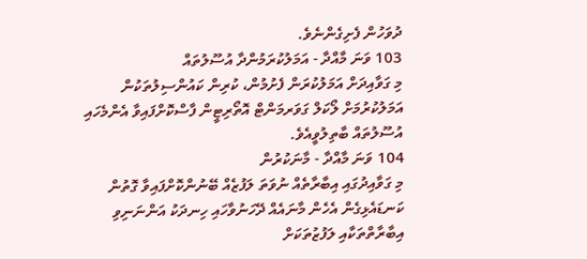ދުވަހުން ފެށިގެންނެވެ.
103 ވަނަ މާއްދާ - އަމަލުކުރަމުންދާ އުސޫލުތައް
މި ގަވާއިދަށް އަމަލުކުރަން ފެށުމުން، ކުރިން ކައުންސިލުތަކުން އަމަލުކުރުމަށް ލޯކަލް ގަވަރމަންޓް އޮތޯރިޓީން ފާސްކޮށްފައިވާ އެންމެހައި އުސޫލުތައް ބާތިލުވީއެވެ.
104 ވަނަ މާއްދާ - މާނަކުރުން
މި ގަވާއިދުގައި އިބާރާތެއް ނުވަތަ ލަފުޒެއް ބޭނުންކޮށްފައިވާ ގޮތުން ކަނޑައެޅިގެން އެހެން މާނައެއް ދޭހަނުވާހައި ހިނދަކު އަންނަނިވި އިބާރާތްތަކާއި ލަފުޒުތަކަށް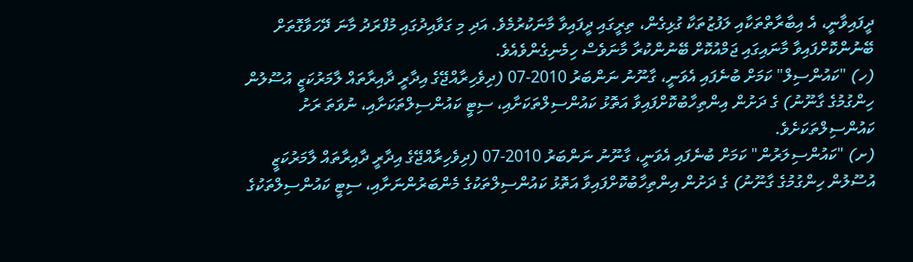ދީފައިވާނީ، އެ އިބާރާތްތަކާއި ލަފުޒުތަކާ ގުޅިގެން، ތިރީގައި ދީފައިވާ މާނަކުރުމެވެ. އަދި މި ގަވާއިދުގައި މުފްރަދު މާނަ ދޭހަވާގޮތަށް ބޭނުންކޮށްފައިވާ މާނައިގައި ޖަމްއުކޮށް ބޭނުންކުރާ މާނަވެސް ހިމެނިގެންވެއެވެ.
(ހ) "ކައުންސިލް" ކަމަށް ބުނެފައި އެވަނީ، ގާނޫނު ނަންބަރު 2010-07 (ދިވެހިރާއްޖޭގެ އިދާރީ ދާއިރާތައް ލާމަރުކަޒީ އުސޫލުން ހިންގުމުގެ ގާނޫނު) ގެ ދަށުން އިންތިހާބުކޮށްފައިވާ އަތޮޅު ކައުންސިލްތަކަށާއި، ސިޓީ ކައުންސިލްތަކަށާއި، ނުވަތަ ރަށު ކައުންސިލްތަކަށެވެ.
(ށ) "ކައުންސިލަރުން" ކަމަށް ބުނެފައި އެވަނީ، ގާނޫނު ނަންބަރު 2010-07 (ދިވެހިރާއްޖޭގެ އިދާރީ ދާއިރާތައް ލާމަރުކަޒީ އުސޫލުން ހިންގުމުގެ ގާނޫނު) ގެ ދަށުން އިންތިހާބުކޮށްފައިވާ އަތޮޅު ކައުންސިލްތަކުގެ މެންބަރުންނަށާއި، ސިޓީ ކައުންސިލްތަކުގެ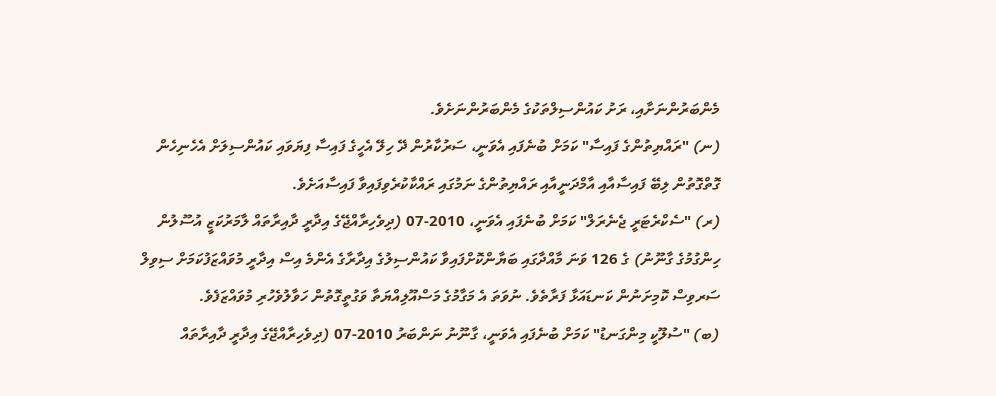މެންބަރުންނަށާއި، ރަށު ކައުންސިލްތަކުގެ މެންބަރުންނަށެވެ.
(ނ) "ރައްޔިތުންގެ ފައިސާ" ކަމަށް ބުނެފައި އެވަނީ، ސަރުކާރުން ދޭ ހިލޭ އެހީގެ ފައިސާ ފިޔަވައި ކައުންސިލަށް އެހެނިހެން ގޮތްގޮތުން ލިބޭ ފައިސާއާއި އާމްދަނީއާއި ރައްޔިތުންގެ ނަމުގައި ރައްކާކުރެވިފައިވާ ފައިސާއަށެވެ.
(ރ) "ސެކްރެޓަރީ ޖެނެރަލް" ކަމަށް ބުނެފައި އެވަނީ، 2010-07 (ދިވެހިރާއްޖޭގެ އިދާރީ ދާއިރާތައް ލާމަރުކަޒީ އުސޫލުން ހިންގުމުގެ ގާނޫނު) ގެ 126 ވަނަ މާއްދާގައި ބަޔާންކޮށްފައިވާ ކައުންސިލުގެ އިދާރާގެ އެންމެ އިސް އިދާރީ މުވައްޒަފުކަމަށް ސިވިލް ސަރވިސް ކޮމިށަނުން ކަނޑައަޅާ ފަރާތެވެ. ނުވަތަ އެ މަގާމުގެ މަސްއޫލިއްޔަތާ ވަގުތީގޮތުން ހަވާލުވެހުރި މުވައްޒަފެވެ.
(ބ) "ސުލޫކީ މިންގަނޑު" ކަމަށް ބުނެފައި އެވަނީ، ގާނޫނު ނަންބަރު 2010-07 (ދިވެހިރާއްޖޭގެ އިދާރީ ދާއިރާތައް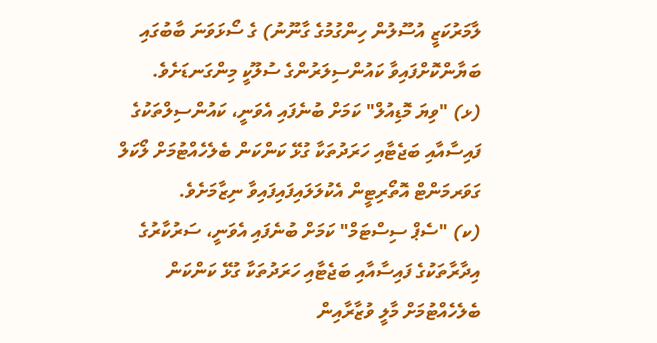ލާމަރުކަޒީ އުސޫލުން ހިންގުމުގެ ގާނޫނު) ގެ ސޯޅަވަނަ ބާބުގައި ބަޔާންކޮށްފައިވާ ކައުންސިލަރުންގެ ސުލޫކީ މިންގަނޑަށެވެ.
(ޅ) "ވިޔަ މޮޑިއުލް" ކަމަށް ބުނެފައި އެވަނީ، ކައުންސިލްތަކުގެ ފައިސާއާއި ބަޖެޓާއި ހަރަދުތަކާ ގުޅޭ ކަންކަން ބެލެހެއްޓުމަށް ލޯކަލް ގަވަރމަންޓް އޮތޯރިޓީން އެކުލަލައިފައިފައިވާ ނިޒާމަށެވެ.
(ކ) "ސެޕް ސިސްޓަމް" ކަމަށް ބުނެފައި އެވަނީ، ސަރުކާރުގެ އިދާރާތަކުގެ ފައިސާއާއި ބަޖެޓާއި ހަރަދުތަކާ ގުޅޭ ކަންކަން ބެލެހެއްޓުމަށް މާލީ ވުޒާރާއިން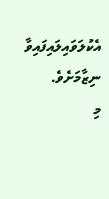އެކުލަވައިލައިފައިވާ ނިޒާމަށެވެ.
މި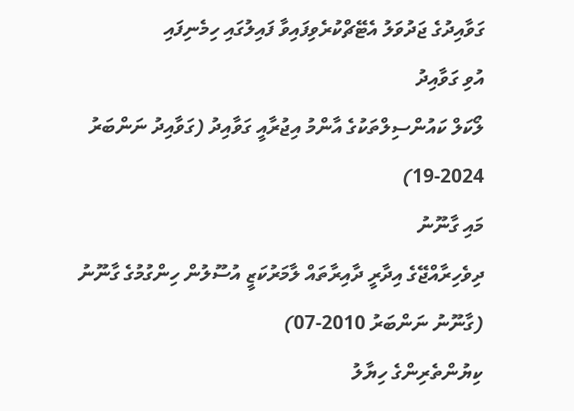ގަވާއިދުގެ ޖަދުވަލު އެޓޭޗްކުރެވިފައިވާ ފައިލުގައި ހިމެނިފައި
އުވި ގަވާއިދު
ލޯކަލް ކައުންސިލްތަކުގެ އާންމު އިޖުރާއީ ގަވާއިދު (ގަވާއިދު ނަންބަރު 2024-19)
މައި ގާނޫނު
ދިވެހިރާއްޖޭގެ އިދާރީ ދާއިރާތައް ލާމަރުކަޒީ އުސޫލުން ހިންގުމުގެ ގާނޫނު (ގާނޫނު ނަންބަރު 2010-07)
ކިޔުންތެރިންގެ ހިޔާލު